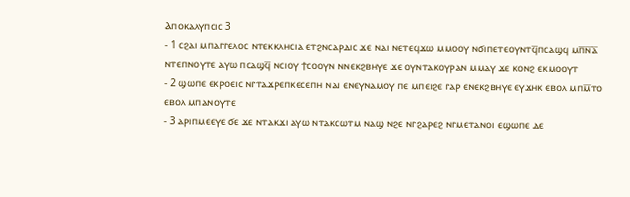Ⲁⲡⲟⲕⲁⲗⲩⲡⲥⲓⲥ 3
- 1 ⲥϩⲁⲓ ⲙⲡⲁⲅⲅⲉⲗⲟⲥ ⲛⲧⲉⲕⲕⲗⲏⲥⲓⲁ ⲉⲧϩⲛⲥⲁⲣⲇⲓⲥ ϫⲉ ⲛⲁⲓ ⲛⲉⲧⲉϥϫⲱ ⲙⲙⲟⲟⲩ ⲛϭⲓⲡⲉⲧⲉⲟⲩⲛⲧϥ̅ⲡⲥⲁϣϥ ⲙⲡ̅ⲛ̅ⲁ̅ ⲛⲧⲉⲡⲛⲟⲩⲧⲉ ⲁⲩⲱ ⲡⲥⲁϣϥ̅ ⲛⲥⲓⲟⲩ ϯⲥⲟⲟⲩⲛ ⲛⲛⲉⲕϩⲃⲏⲩⲉ ϫⲉ ⲟⲩⲛⲧⲁⲕⲟⲩⲣⲁⲛ ⲙⲙⲁⲩ ϫⲉ ⲕⲟⲛϩ ⲉⲕⲙⲟⲟⲩⲧ
- 2 ϣⲱⲡⲉ ⲉⲕⲣⲟⲉⲓⲥ ⲛⲅⲧⲁϫⲣⲉⲡⲕⲉⲥⲉⲡⲏ ⲛⲁⲓ ⲉⲛⲉⲩⲛⲁⲙⲟⲩ ⲡⲉ ⲙⲡⲉⲓϩⲉ ⲅⲁⲣ ⲉⲛⲉⲕϩⲃⲏⲩⲉ ⲉⲩϫⲏⲕ ⲉⲃⲟⲗ ⲙⲡⲙ̅ⲧⲟ ⲉⲃⲟⲗ ⲙⲡⲁⲛⲟⲩⲧⲉ
- 3 ⲁⲣⲓⲡⲙⲉⲉⲩⲉ ϭⲉ ϫⲉ ⲛⲧⲁⲕϫⲓ ⲁⲩⲱ ⲛⲧⲁⲕⲥⲱⲧⲙ ⲛⲁϣ ⲛϩⲉ ⲛⲅϩⲁⲣⲉϩ ⲛⲅⲙⲉⲧⲁⲛⲟⲓ ⲉϣⲱⲡⲉ ⲇⲉ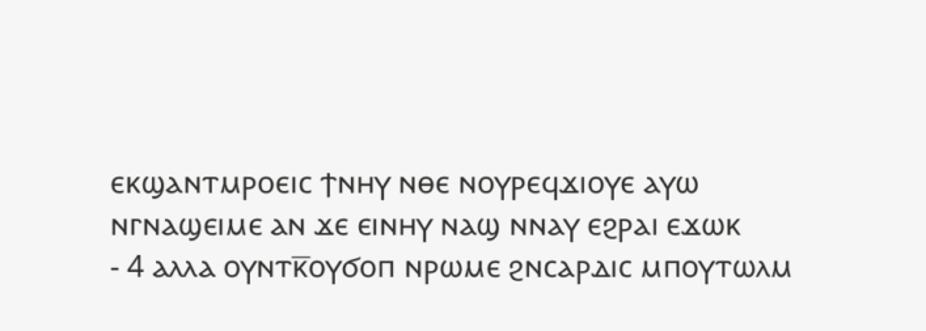ⲉⲕϣⲁⲛⲧⲙⲣⲟⲉⲓⲥ ϯⲛⲏⲩ ⲛⲑⲉ ⲛⲟⲩⲣⲉϥϫⲓⲟⲩⲉ ⲁⲩⲱ ⲛⲅⲛⲁϣⲉⲓⲙⲉ ⲁⲛ ϫⲉ ⲉⲓⲛⲏⲩ ⲛⲁϣ ⲛⲛⲁⲩ ⲉϩⲣⲁⲓ ⲉϫⲱⲕ
- 4 ⲁⲗⲗⲁ ⲟⲩⲛⲧⲕ̅ⲟⲩϭⲟⲡ ⲛⲣⲱⲙⲉ ϩⲛⲥⲁⲣⲇⲓⲥ ⲙⲡⲟⲩⲧⲱⲗⲙ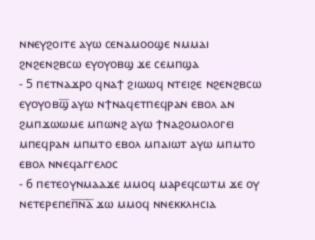ⲛⲛⲉⲩϩⲟⲓⲧⲉ ⲁⲩⲱ ⲥⲉⲛⲁⲙⲟⲟϣⲉ ⲛⲙⲙⲁⲓ ϩⲛϩⲉⲛϩⲃⲥⲱ ⲉⲩⲟⲩⲟⲃϣ ϫⲉ ⲥⲉⲙⲡϣⲁ
- 5 ⲡⲉⲧⲛⲁϫⲣⲟ ϥⲛⲁϯ ϩⲓⲱⲱϥ ⲛⲧⲉⲓϩⲉ ⲛϩⲉⲛϩⲃⲥⲱ ⲉⲩⲟⲩⲟⲃϣ̅ ⲁⲩⲱ ⲛϯⲛⲁϥⲉⲧⲡⲉϥⲣⲁⲛ ⲉⲃⲟⲗ ⲁⲛ ϩⲙⲡϫⲱⲱⲙⲉ ⲙⲡⲱⲛϩ ⲁⲩⲱ ϯⲛⲁϩⲟⲙⲟⲗⲟⲅⲉⲓ ⲙⲡⲉϥⲣⲁⲛ ⲙⲡⲙⲧⲟ ⲉⲃⲟⲗ ⲙⲡⲁⲓⲱⲧ ⲁⲩⲱ ⲙⲡⲙⲧⲟ ⲉⲃⲟⲗ ⲛⲛⲉϥⲁⲅⲅⲉⲗⲟⲥ
- 6 ⲡⲉⲧⲉⲟⲩⲛⲙⲁⲁϫⲉ ⲙⲙⲟϥ ⲙⲁⲣⲉϥⲥⲱⲧⲙ ϫⲉ ⲟⲩ ⲛⲉⲧⲉⲣⲉⲡⲉⲡ̅ⲛ̅ⲁ̅ ϫⲱ ⲙⲙⲟϥ ⲛⲛⲉⲕⲕⲗⲏⲥⲓⲁ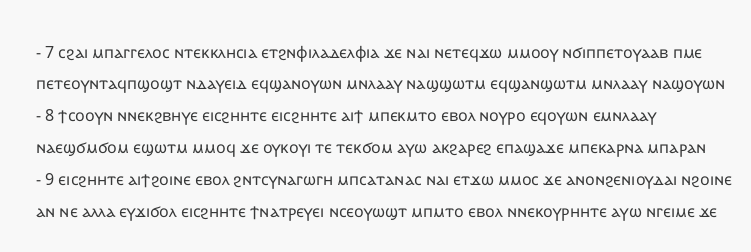- 7 ⲥϩⲁⲓ ⲙⲡⲁⲅⲅⲉⲗⲟⲥ ⲛⲧⲉⲕⲕⲗⲏⲥⲓⲁ ⲉⲧϩⲛⲫⲓⲗⲁⲇⲉⲗⲫⲓⲁ ϫⲉ ⲛⲁⲓ ⲛⲉⲧⲉϥϫⲱ ⲙⲙⲟⲟⲩ ⲛϭⲓⲡⲡⲉⲧⲟⲩⲁⲁⲃ ⲡⲙⲉ ⲡⲉⲧⲉⲟⲩⲛⲧⲁϥⲡϣⲟϣⲧ ⲛⲇⲁⲩⲉⲓⲇ ⲉϥϣⲁⲛⲟⲩⲱⲛ ⲙⲛⲗⲁⲁⲩ ⲛⲁϣϣⲱⲧⲙ ⲉϥϣⲁⲛϣⲱⲧⲙ ⲙⲛⲗⲁⲁⲩ ⲛⲁϣⲟⲩⲱⲛ
- 8 ϯⲥⲟⲟⲩⲛ ⲛⲛⲉⲕϩⲃⲏⲩⲉ ⲉⲓⲥϩⲏⲏⲧⲉ ⲉⲓⲥϩⲏⲏⲧⲉ ⲁⲓϯ ⲙⲡⲉⲕⲙⲧⲟ ⲉⲃⲟⲗ ⲛⲟⲩⲣⲟ ⲉϥⲟⲩⲱⲛ ⲉⲙⲛⲗⲁⲁⲩ ⲛⲁⲉϣϭⲙϭⲟⲙ ⲉϣⲱⲧⲙ ⲙⲙⲟϥ ϫⲉ ⲟⲩⲕⲟⲩⲓ ⲧⲉ ⲧⲉⲕϭⲟⲙ ⲁⲩⲱ ⲁⲕϩⲁⲣⲉϩ ⲉⲡⲁϣⲁϫⲉ ⲙⲡⲉⲕⲁⲣⲛⲁ ⲙⲡⲁⲣⲁⲛ
- 9 ⲉⲓⲥϩⲏⲏⲧⲉ ⲁⲓϯϩⲟⲓⲛⲉ ⲉⲃⲟⲗ ϩⲛⲧⲥⲩⲛⲁⲅⲱⲅⲏ ⲙⲡⲥⲁⲧⲁⲛⲁⲥ ⲛⲁⲓ ⲉⲧϫⲱ ⲙⲙⲟⲥ ϫⲉ ⲁⲛⲟⲛϩⲉⲛⲓⲟⲩⲇⲁⲓ ⲛϩⲟⲓⲛⲉ ⲁⲛ ⲛⲉ ⲁⲗⲗⲁ ⲉⲩϫⲓϭⲟⲗ ⲉⲓⲥϩⲏⲏⲧⲉ ϯⲛⲁⲧⲣⲉⲩⲉⲓ ⲛⲥⲉⲟⲩⲱϣⲧ ⲙⲡⲙⲧⲟ ⲉⲃⲟⲗ ⲛⲛⲉⲕⲟⲩⲣⲏⲏⲧⲉ ⲁⲩⲱ ⲛⲅⲉⲓⲙⲉ ϫⲉ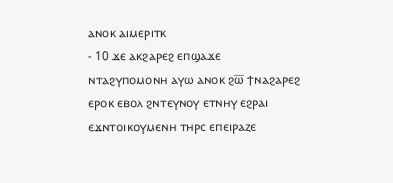ⲁⲛⲟⲕ ⲁⲓⲙⲉⲣⲓⲧⲕ
- 10 ϫⲉ ⲁⲕϩⲁⲣⲉϩ ⲉⲡϣⲁϫⲉ ⲛⲧⲁϩⲩⲡⲟⲙⲟⲛⲏ ⲁⲩⲱ ⲁⲛⲟⲕ ϩⲱ̅ ϯⲛⲁϩⲁⲣⲉϩ ⲉⲣⲟⲕ ⲉⲃⲟⲗ ϩⲛⲧⲉⲩⲛⲟⲩ ⲉⲧⲛⲏⲩ ⲉϩⲣⲁⲓ ⲉϫⲛⲧⲟⲓⲕⲟⲩⲙⲉⲛⲏ ⲧⲏⲣⲥ ⲉⲡⲉⲓⲣⲁⲍⲉ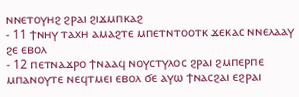ⲛⲛⲉⲧⲟⲩⲏϩ ϩⲣⲁⲓ ϩⲓϫⲙⲡⲕⲁϩ
- 11 ϯⲛⲏⲩ ⲧⲁⲭⲏ ⲁⲙⲁϩⲧⲉ ⲙⲡⲉⲧⲛⲧⲟⲟⲧⲕ ϫⲉⲕⲁⲥ ⲛⲛⲉⲗⲁⲁⲩ ϩⲉ ⲉⲃⲟⲗ
- 12 ⲡⲉⲧⲛⲁϫⲣⲟ ϯⲛⲁⲁϥ ⲛⲟⲩⲥⲧⲩⲗⲟⲥ ϩⲣⲁⲓ ϩⲙⲡⲉⲣⲡⲉ ⲙⲡⲁⲛⲟⲩⲧⲉ ⲛⲉϥⲧⲙⲉⲓ ⲉⲃⲟⲗ ϭⲉ ⲁⲩⲱ ϯⲛⲁⲥϩⲁⲓ ⲉϩⲣⲁⲓ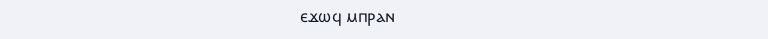ⲉϫⲱϥ ⲙⲡⲣⲁⲛ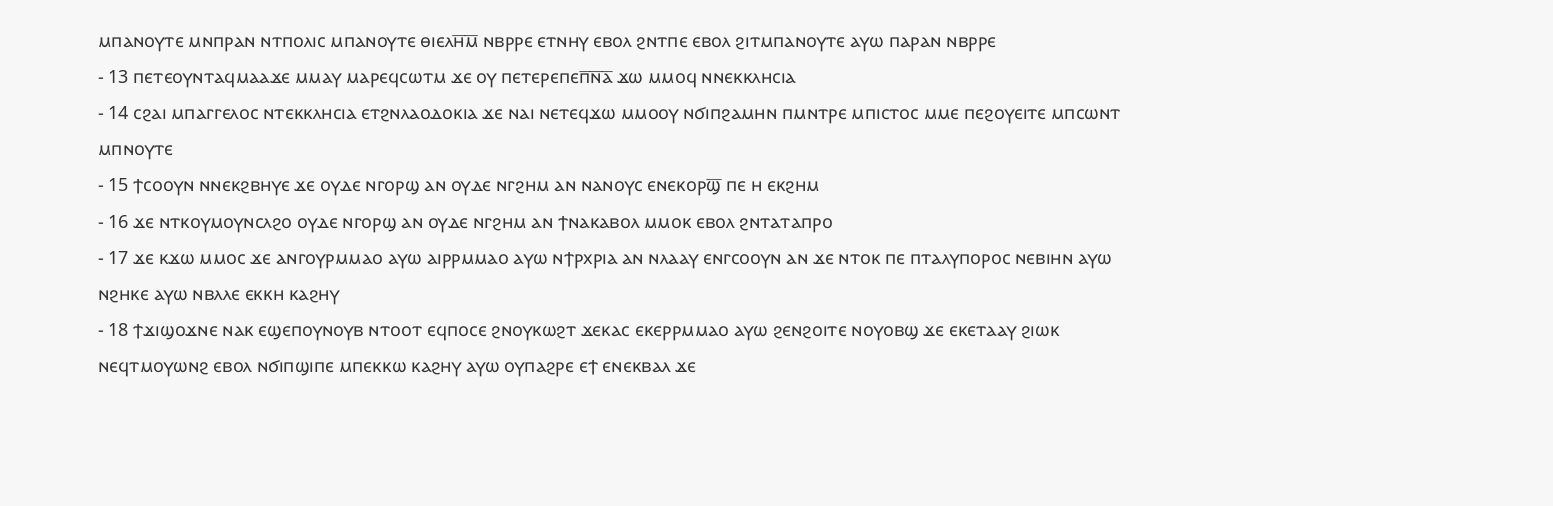ⲙⲡⲁⲛⲟⲩⲧⲉ ⲙⲛⲡⲣⲁⲛ ⲛⲧⲡⲟⲗⲓⲥ ⲙⲡⲁⲛⲟⲩⲧⲉ ⲑⲓⲉⲗⲏ̅ⲙ̅ ⲛⲃⲣⲣⲉ ⲉⲧⲛⲏⲩ ⲉⲃⲟⲗ ϩⲛⲧⲡⲉ ⲉⲃⲟⲗ ϩⲓⲧⲙⲡⲁⲛⲟⲩⲧⲉ ⲁⲩⲱ ⲡⲁⲣⲁⲛ ⲛⲃⲣⲣⲉ
- 13 ⲡⲉⲧⲉⲟⲩⲛⲧⲁϥⲙⲁⲁϫⲉ ⲙⲙⲁⲩ ⲙⲁⲣⲉϥⲥⲱⲧⲙ ϫⲉ ⲟⲩ ⲡⲉⲧⲉⲣⲉⲡⲉⲡ̅ⲛ̅ⲁ̅ ϫⲱ ⲙⲙⲟϥ ⲛⲛⲉⲕⲕⲗⲏⲥⲓⲁ
- 14 ⲥϩⲁⲓ ⲙⲡⲁⲅⲅⲉⲗⲟⲥ ⲛⲧⲉⲕⲕⲗⲏⲥⲓⲁ ⲉⲧϩⲛⲗⲁⲟⲇⲟⲕⲓⲁ ϫⲉ ⲛⲁⲓ ⲛⲉⲧⲉϥϫⲱ ⲙⲙⲟⲟⲩ ⲛϭⲓⲡϩⲁⲙⲏⲛ ⲡⲙⲛⲧⲣⲉ ⲙⲡⲓⲥⲧⲟⲥ ⲙⲙⲉ ⲡⲉϩⲟⲩⲉⲓⲧⲉ ⲙⲡⲥⲱⲛⲧ ⲙⲡⲛⲟⲩⲧⲉ
- 15 ϯⲥⲟⲟⲩⲛ ⲛⲛⲉⲕϩⲃⲏⲩⲉ ϫⲉ ⲟⲩⲇⲉ ⲛⲅⲟⲣϣ ⲁⲛ ⲟⲩⲇⲉ ⲛⲅϩⲏⲙ ⲁⲛ ⲛⲁⲛⲟⲩⲥ ⲉⲛⲉⲕⲟⲣϣ̅ ⲡⲉ ⲏ ⲉⲕϩⲏⲙ
- 16 ϫⲉ ⲛⲧⲕⲟⲩⲙⲟⲩⲛⲥⲗϩⲟ ⲟⲩⲇⲉ ⲛⲅⲟⲣϣ ⲁⲛ ⲟⲩⲇⲉ ⲛⲅϩⲏⲙ ⲁⲛ ϯⲛⲁⲕⲁⲃⲟⲗ ⲙⲙⲟⲕ ⲉⲃⲟⲗ ϩⲛⲧⲁⲧⲁⲡⲣⲟ
- 17 ϫⲉ ⲕϫⲱ ⲙⲙⲟⲥ ϫⲉ ⲁⲛⲅⲟⲩⲣⲙⲙⲁⲟ ⲁⲩⲱ ⲁⲓⲣⲣⲙⲙⲁⲟ ⲁⲩⲱ ⲛϯⲣⲭⲣⲓⲁ ⲁⲛ ⲛⲗⲁⲁⲩ ⲉⲛⲅⲥⲟⲟⲩⲛ ⲁⲛ ϫⲉ ⲛⲧⲟⲕ ⲡⲉ ⲡⲧⲁⲗⲩⲡⲟⲣⲟⲥ ⲛⲉⲃⲓⲏⲛ ⲁⲩⲱ ⲛϩⲏⲕⲉ ⲁⲩⲱ ⲛⲃⲗⲗⲉ ⲉⲕⲕⲏ ⲕⲁϩⲏⲩ
- 18 ϯϫⲓϣⲟϫⲛⲉ ⲛⲁⲕ ⲉϣⲉⲡⲟⲩⲛⲟⲩⲃ ⲛⲧⲟⲟⲧ ⲉϥⲡⲟⲥⲉ ϩⲛⲟⲩⲕⲱϩⲧ ϫⲉⲕⲁⲥ ⲉⲕⲉⲣⲣⲙⲙⲁⲟ ⲁⲩⲱ ϩⲉⲛϩⲟⲓⲧⲉ ⲛⲟⲩⲟⲃϣ ϫⲉ ⲉⲕⲉⲧⲁⲁⲩ ϩⲓⲱⲕ ⲛⲉϥⲧⲙⲟⲩⲱⲛϩ ⲉⲃⲟⲗ ⲛϭⲓⲡϣⲓⲡⲉ ⲙⲡⲉⲕⲕⲱ ⲕⲁϩⲏⲩ ⲁⲩⲱ ⲟⲩⲡⲁϩⲣⲉ ⲉϯ ⲉⲛⲉⲕⲃⲁⲗ ϫⲉ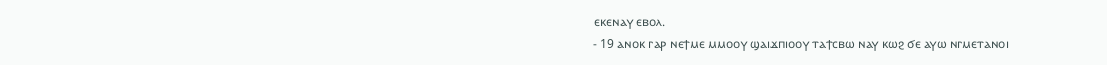ⲉⲕⲉⲛⲁⲩ ⲉⲃⲟⲗ.
- 19 ⲁⲛⲟⲕ ⲅⲁⲣ ⲛⲉϯⲙⲉ ⲙⲙⲟⲟⲩ ϣⲁⲓϫⲡⲓⲟⲟⲩ ⲧⲁϯⲥⲃⲱ ⲛⲁⲩ ⲕⲱϩ ϭⲉ ⲁⲩⲱ ⲛⲅⲙⲉⲧⲁⲛⲟⲓ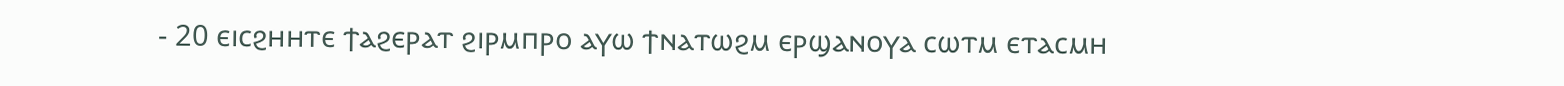- 20 ⲉⲓⲥϩⲏⲏⲧⲉ ϯⲁϩⲉⲣⲁⲧ ϩⲓⲣⲙⲡⲣⲟ ⲁⲩⲱ ϯⲛⲁⲧⲱϩⲙ ⲉⲣϣⲁⲛⲟⲩⲁ ⲥⲱⲧⲙ ⲉⲧⲁⲥⲙⲏ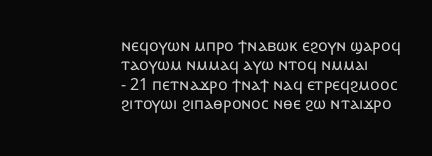ⲛⲉϥⲟⲩⲱⲛ ⲙⲡⲣⲟ ϯⲛⲁⲃⲱⲕ ⲉϩⲟⲩⲛ ϣⲁⲣⲟϥ ⲧⲁⲟⲩⲱⲙ ⲛⲙⲙⲁϥ ⲁⲩⲱ ⲛⲧⲟϥ ⲛⲙⲙⲁⲓ
- 21 ⲡⲉⲧⲛⲁϫⲣⲟ ϯⲛⲁϯ ⲛⲁϥ ⲉⲧⲣⲉϥϩⲙⲟⲟⲥ ϩⲓⲧⲟⲩⲱⲓ ϩⲓⲡⲁⲑⲣⲟⲛⲟⲥ ⲛⲑⲉ ϩⲱ ⲛⲧⲁⲓϫⲣⲟ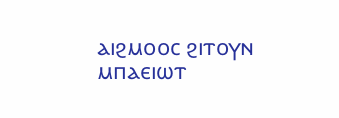ⲁⲓϩⲙⲟⲟⲥ ϩⲓⲧⲟⲩⲛ ⲙⲡⲁⲉⲓⲱⲧ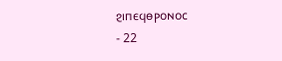ϩⲓⲡⲉϥⲑⲣⲟⲛⲟⲥ
- 22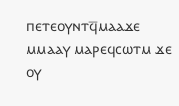ⲡⲉⲧⲉⲟⲩⲛⲧϥ̅ⲙⲁⲁϫⲉ ⲙⲙⲁⲁⲩ ⲙⲁⲣⲉϥⲥⲱⲧⲙ ϫⲉ ⲟⲩ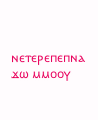ⲛⲉⲧⲉⲣⲉⲡⲉⲡⲛⲁ ϫⲱ ⲙⲙⲟⲟⲩ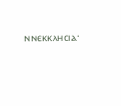ⲛⲛⲉⲕⲕⲗⲏⲥⲓⲁ·